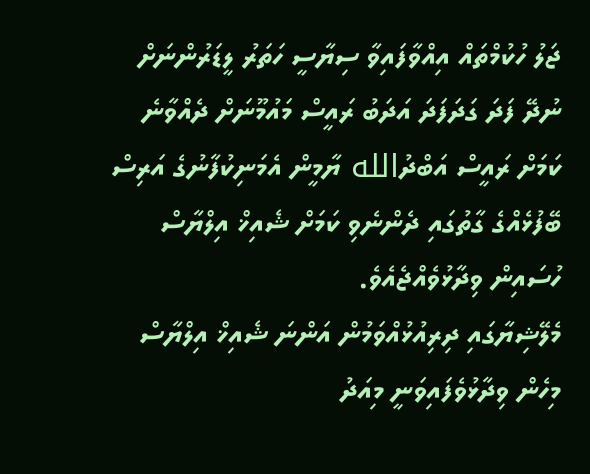ޖަލު ހުކުމްތައް އިއްވާފައިވާ ސިޔާސީ ހަތަރު ލީޑަރުންނަށް ނުދޭ ފަދަ ގަދަފަދަ އަދަބު ރައީސް މައުމޫނަށް ދެއްވާނެ ކަމަށް ރައީސް އަބްދުالله ޔާމީން އެމަނިކުފާނުގެ އަރިސް ބޭފުޅެއްގެ ގާތުގައި ދެންނެވި ކަމަށް ޝެއިޚް އިލްޔާސް ހުސައިން ވިދާޅުވެއްޖެއެވެ.
މެލޭޝިޔާގައި ދިރިއުޅުއްވަމުން އަންނަ ޝެއިޚް އިލްޔާސް މިހެން ވިދާޅުވެފައިވަނީ މިއަދު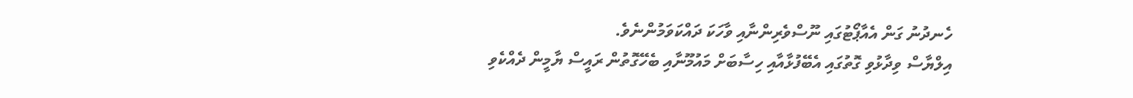ހެނދުނު ގަން އެއާޕޯޓުގައި ނޫސްވެރިންނާއި ވާހަކަ ދައްކަވަމުންނެވެ.
އިލްޔާސް ވިދާޅުވި ގޮތުގައި އެބޭފުޅާއާއި ހިސާބަށް މައުމޫނާއި ބެހޭގޮތުން ރައީސް ޔާމީން ދެއްކެވި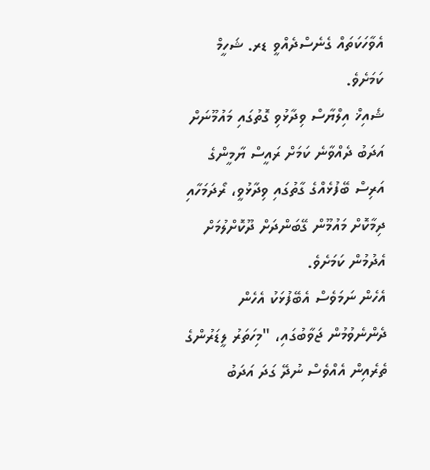އެވާހަކަތައް ގެނެސްދެއްވީ ޑރ. ޝަހީމް ކަމަށެވެ.
ޝެއިޚް އިލްޔާސް ވިދާޅުވި ގޮތުގައި މައުމޫނަށް އަދަބު ދެއްވާނެ ކަމަށް ރައީސް ޔާމީންގެ އަރިސް ބޭފުޅެއްގެ ގާތުގައި ވިދާޅުވީ، ރޯދަމަހާއި ދިމާކޮށް މައުމޫން ގޭބަންދަށް ދޫކޮށްލުމަށް އެދުމުން ކަމަށެވެ.
އެހެން ނަމަވެސް އެބޭފުޅަކު އެހެން ދެންނެވުމުން ޖަވާބުގައި، "މިހަތަރު ލީޑަރުންގެ ތެރެއިން އެއްވެސް ނުދޭ ގަދަ އަދަބު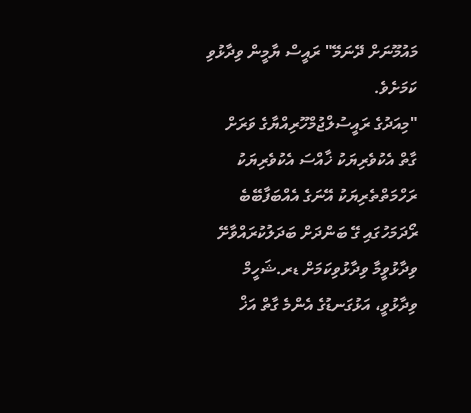މައުމޫނަށް ދޭނަމޭ" ރައީސް ޔާމީން ވިދާޅުވި ކަމަށެވެ.
"މިއަދުގެ ރައީސުލްޖުމްހޫރިއްޔާގެ ވަރަށް ގާތް އެކުވެރިޔަކު ޚާއްސަ އެކުވެރިޔަކު ރަހްމަތްތެރިޔަކު އޭނަގެ އެއްބަފާބޭބެ ރޯދަމަހުގައި ގޭ ބަންދަށް ބަދަލުކުރައްވާށޭ ވިދާޅުވީމާ ވިދާޅުވިކަމަށް ޑރ.ޝަހީމް ވިދާޅުވީ، އަޅުގަނޑުގެ އެންމެ ގާތް އަޚް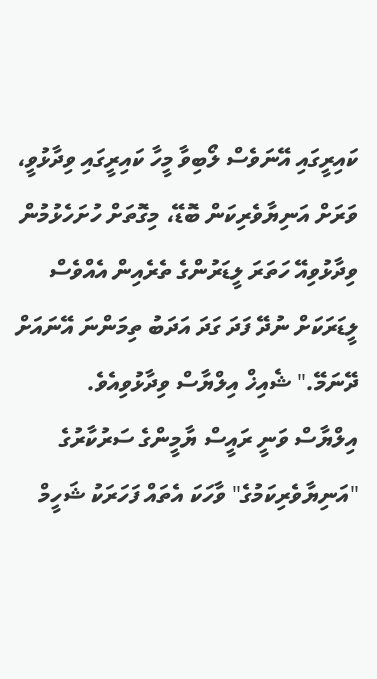ކައިރީގައި އޭނަވެސް ލޯބިވާ މީހާ ކައިރީގައި ވިދާޅުވީ، ވަރަށް އަނިޔާވެރިކަން ބޮޑޭ، މިގޮތަށް ހުށަހެޅުމުން ވިދާޅުވިއޭ ހަތަރަ ލީޑަރުންގެ ތެރެއިން އެއްވެސް ލީޑަރަކަށް ނުދޭ ފަދަ ގަދަ އަދަބު ތިމަންނަ އޭނައަށް ދޭނަމޭ." ޝެއިޚް އިލްޔާސް ވިދާޅުވިއެވެ.
އިލްޔާސް ވަނީ ރައީސް ޔާމީންގެ ސަރުކާރުގެ "އަނިޔާވެރިކަމުގެ" ވާހަކަ އެތައް ފަހަރަކު ޝަހީމް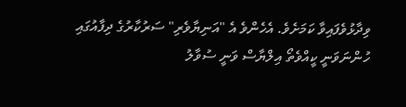ވިދާޅުވެފައިވާ ކަމަށެވެ. އެހެންވެ އެ "އަނިޔާވެރި" ސަރުކާރުގެ ދިފާއުގައި ހުންނަވަނީ ކީއްވެތޯ އިލްޔާސް ވަނީ ސުވާލު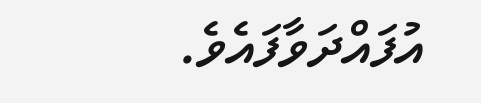އުފައްދަވާފައެވެ.